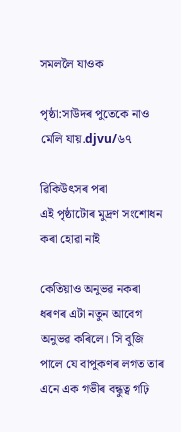সমললৈ যাওক

পৃষ্ঠা:সাউদৰ পুতেকে নাও মেলি যায়.djvu/৬৭

ৱিকিউৎসৰ পৰা
এই পৃষ্ঠাটোৰ মুদ্ৰণ সংশোধন কৰা হোৱা নাই

কেতিয়াও অনুভৱ নকৰা ধৰণৰ এটা নতুন আবেগ অনুভৱ কৰিলে। সি বুজি পালে যে বাপুকণৰ লগত তাৰ এনে এক গভীৰ বন্ধুত্ব গঢ়ি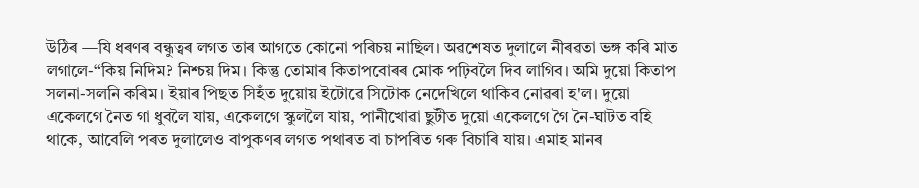উঠিৰ —যি ধৰণৰ বন্ধুত্বৰ লগত তাৰ আগতে কোনো পৰিচয় নাছিল। অৱশেষত দুলালে নীৰৱতা ভঙ্গ কৰি মাত লগালে-“কিয় নিদিম? নিশ্চয় দিম। কিন্তু তোমাৰ কিতাপবোৰৰ মোক পঢ়িবলৈ দিব লাগিব। অমি দুয়ো কিতাপ সলনা-সলনি কৰিম। ইয়াৰ পিছত সিহঁত দুয়োয় ইটোৱে সিটোক নেদেখিলে থাকিব নোৱৰা হ'ল। দুয়ো একেলগে নৈত গা ধুবলৈ যায়, একেলগে স্কুললৈ যায়, পানীখোৱা ছুটীত দুয়ো একেলগে গৈ নৈ-ঘাটত বহি থাকে, আবেলি পৰত দুলালেও বাপুকণৰ লগত পথাৰত বা চাপৰিত গৰু বিচাৰি যায়। এমাহ মানৰ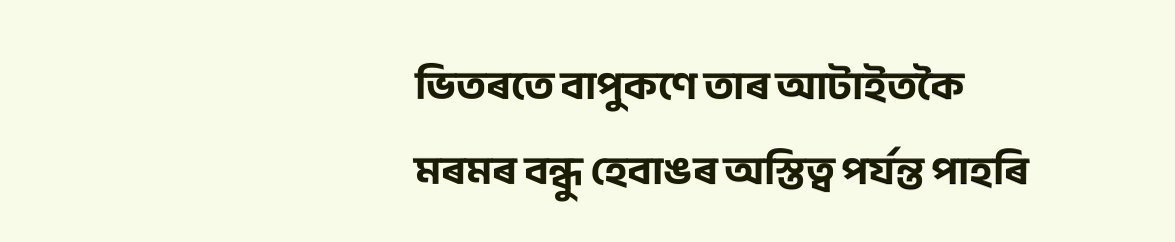ভিতৰতে বাপুকণে তাৰ আটাইতকৈ মৰমৰ বন্ধু হেবাঙৰ অস্তিত্ব পৰ্যন্ত পাহৰি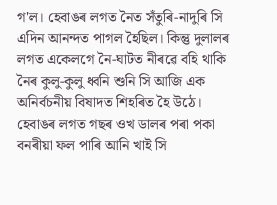গ'ল। হেবাঙৰ লগত নৈত সঁতুৰি-নাদুৰি সি এদিন আনন্দত পাগল হৈছিল। কিন্তু দুলালৰ লগত একেলগে নৈ-ঘাটত নীৰৱে বহি থাকি নৈৰ কুলু-কুলু ধ্বনি শুনি সি আজি এক অনিৰ্বচনীয় বিষাদত শিহৰিত হৈ উঠে। হেবাঙৰ লগত গছৰ ওখ ডালৰ পৰা পকা বনৰীয়া ফল পাৰি আনি খাই সি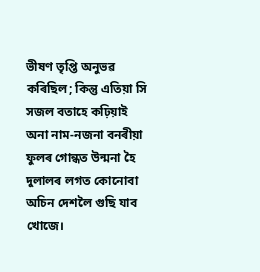ভীষণ তৃপ্তি অনুভৱ কৰিছিল; কিন্তু এতিয়া সি সজল বতাহে কঢ়িয়াই অনা নাম-নজনা বনৰীয়া ফুলৰ গোন্ধত উন্মনা হৈ দুলালৰ লগত কোনোবা অচিন দেশলৈ গুছি যাব খোজে।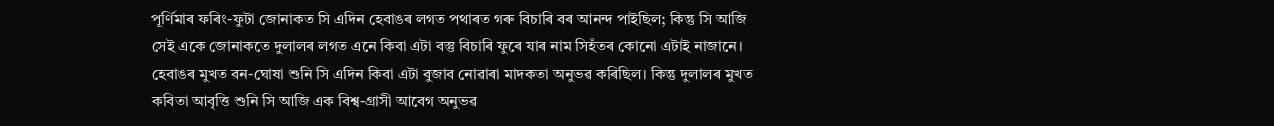পূৰ্ণিমাৰ ফৰিং-ফুটা জোনাকত সি এদিন হেবাঙৰ লগত পথাৰত গৰু বিচাৰি বৰ আনন্দ পাইছিল; কিন্তু সি আজি সেই একে জোনাকতে দুলালৰ লগত এনে কিবা এটা বস্তু বিচাৰি ফুৰে যাৰ নাম সিহঁতৰ কোনো এটাই নাজানে। হেবাঙৰ মুখত বন-ঘোষা শুনি সি এদিন কিবা এটা বুজাব নোৱাৰা মাদকতা অনুভৱ কৰিছিল। কিন্তু দুলালৰ মুখত কবিতা আবৃত্তি শুনি সি আজি এক বিশ্ব-গ্ৰাসী আবেগ অনুভৱ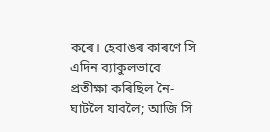কৰে। হেবাঙৰ কাৰণে সি এদিন ব্যাকুলভাবে প্ৰতীক্ষা কৰিছিল নৈ-ঘাটলৈ যাবলৈ; আজি সি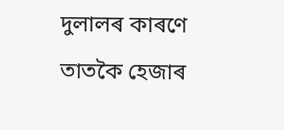দুলালৰ কাৰণে তাতকৈ হেজাৰ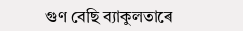গুণ বেছি ব্যাকুলতাৰে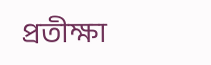প্ৰতীক্ষা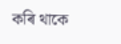কৰি থাকে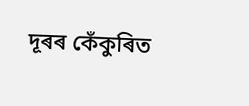দূৰৰ কেঁকুৰিত